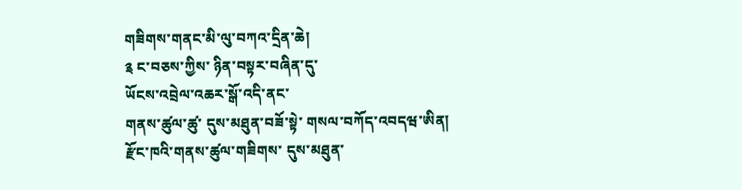གཟིགས་གནང་མི་ལུ་བཀའ་དྲིན་ཆེ།
༉ ང་བཅས་ཀྱིས་ ཉིན་བསྟར་བཞིན་དུ་
ཡོངས་འབྲེལ་འཆར་སྒོ་འདི་ནང་
གནས་ཚུལ་ཚུ་ དུས་མཐུན་བཟོ་སྟེ་ གསལ་བཀོད་འབདཝ་ཨིན།
རྫོང་ཁའི་གནས་ཚུལ་གཟིགས་ དུས་མཐུན་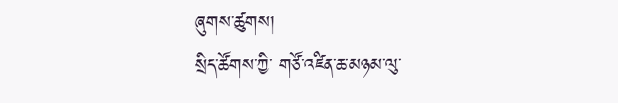ཞུགས་ཚུགས།
སྲིད་ཚོགས་ཀྱི་ གཙོ་འཛིན་ཆ་མཉམ་ལུ་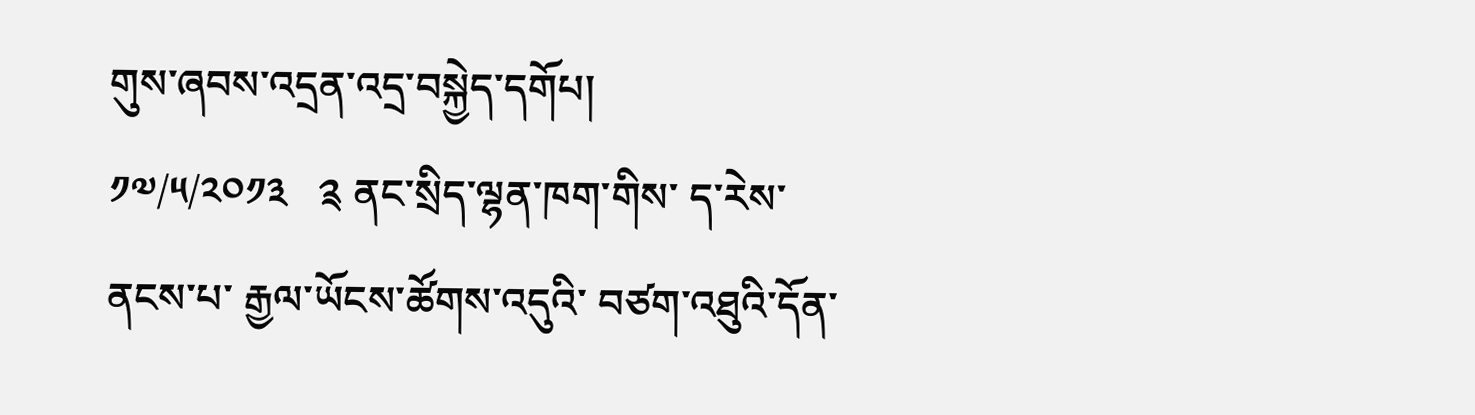གུས་ཞབས་འདྲན་འདྲ་བསྐྱེད་དགོཔ།
༡༧/༥/༢༠༡༣   ༉ ནང་སྲིད་ལྷན་ཁག་གིས་ ད་རེས་ནངས་པ་ རྒྱལ་ཡོངས་ཚོགས་འདུའི་ བཙག་འཐུའི་དོན་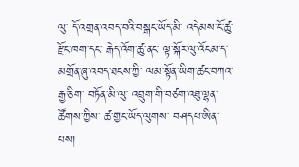ལུ་ དོ་འགྲན་འབད་བའི་བསྒང་ཡོད་མི་ འདེམས་ངོ་ཚུ་ རྫོང་ཁག་དང་ རྒེད་འོག་ཚུ་ནང་ ལྟ་སྐོར་ལུ་འོངམ་ད་ མགྲོན་ཞུ་འབད་ཐངས་ཀྱི་ ལམ་སྟོན་ཡིག་ཚང་བཀའ་རྒྱ་ཅིག་ བཏོན་མི་ལུ་ འབྲུག་གི་བཙག་འཐུ་ལྷན་ཚོགས་ཀྱིས་ ཚ་གྱང་ཡོད་ལུགས་ བཤདཔ་ཨིན་པས།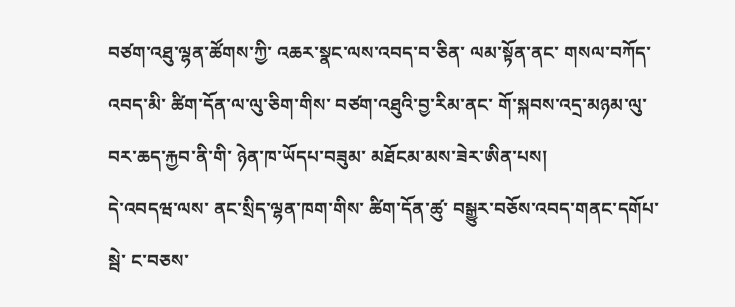བཙག་འཐུ་ལྷན་ཚོགས་ཀྱི་ འཆར་སྣང་ལས་འབད་བ་ཅིན་ ལམ་སྟོན་ནང་ གསལ་བཀོད་འབད་མི་ ཚིག་དོན་ལ་ལུ་ཅིག་གིས་ བཙག་འཐུའི་བྱ་རིམ་ནང་ གོ་སྐབས་འདྲ་མཉམ་ལུ་ བར་ཆད་རྐྱབ་ནི་གི་ ཉེན་ཁ་ཡོདཔ་བཟུམ་ མཐོངམ་མས་ཟེར་ཨིན་པས།
དེ་འབདཝ་ལས་ ནང་སྲིད་ལྷན་ཁག་གིས་ ཚིག་དོན་ཚུ་ བསྒྱུར་བཅོས་འབད་གནང་དགོཔ་སྦེ་ ང་བཅས་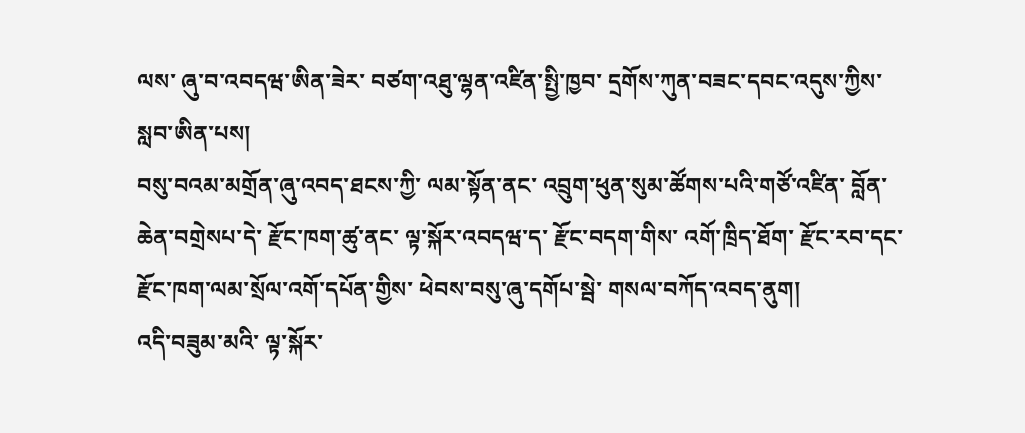ལས་ ཞུ་བ་འབདཝ་ཨིན་ཟེར་ བཙག་འཐུ་ལྷན་འཛིན་སྤྱི་ཁྱབ་ དྲགོས་ཀུན་བཟང་དབང་འདུས་ཀྱིས་ སླབ་ཨིན་པས།
བསུ་བའམ་མགྲོན་ཞུ་འབད་ཐངས་ཀྱི་ ལམ་སྟོན་ནང་ འབྲུག་ཕུན་སུམ་ཚོགས་པའི་གཙོ་འཛིན་ བློན་ཆེན་བགྲེསཔ་དེ་ རྫོང་ཁག་ཚུ་ནང་ ལྟ་སྐོར་འབདཝ་ད་ རྫོང་བདག་གིས་ འགོ་ཁྲིད་ཐོག་ རྫོང་རབ་དང་ རྫོང་ཁག་ལམ་སྲོལ་འགོ་དཔོན་གྱིས་ ཕེབས་བསུ་ཞུ་དགོཔ་སྦེ་ གསལ་བཀོད་འབད་ནུག།
འདི་བཟུམ་མའི་ ལྟ་སྐོར་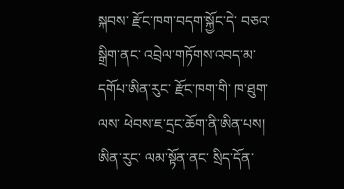སྐབས་ རྫོང་ཁག་བདག་སྐྱོང་དེ་ བཅའ་སྒྲིག་ནང་ འབྲེལ་གཏོགས་འབད་མ་དགོཔ་ཨིན་རུང་ རྫོང་ཁག་གི་ ཁ་ཐུག་ལས་ ཕེབས་ཇ་དྲང་ཆོག་ནི་ཨིན་པས།
ཨིན་རུང་ ལམ་སྟོན་ནང་ སྲིད་དོན་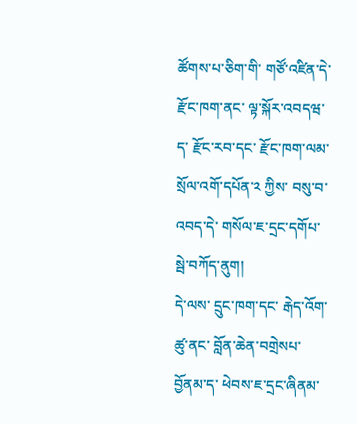ཚོགས་པ་ཅིག་གི་ གཙོ་འཛིན་དེ་ རྫོང་ཁག་ནང་ ལྟ་སྐོར་འབདཝ་ད་ རྫོང་རབ་དང་ རྫོང་ཁག་ལམ་སྲོལ་འགོ་དཔོན་༢ ཀྱིས་ བསུ་བ་འབད་དེ་ གསོལ་ཇ་དྲང་དགོཔ་སྦེ་བཀོད་ནུག།
དེ་ལས་ དྲུང་ཁག་དང་ རྒེད་འོག་ཚུ་ནང་ བློན་ཆེན་བགྲེསཔ་བྱོནམ་ད་ ཕེབས་ཇ་དྲང་ཞིནམ་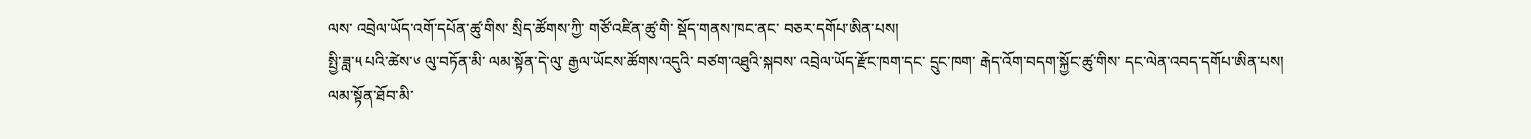ལས་ འབྲེལ་ཡོད་འགོ་དཔོན་ཚུ་གིས་ སྲིད་ཚོགས་ཀྱི་ གཙོ་འཛིན་ཚུ་གི་ སྡོད་གནས་ཁང་ནང་ བཅར་དགོཔ་ཨིན་པས།
སྤྱི་ཟླ་༥ པའི་ཚེས་༦ ལུ་བཏོན་མི་ ལམ་སྟོན་དེ་ལུ་ རྒྱལ་ཡོངས་ཚོགས་འདུའི་ བཙག་འཐུའི་སྐབས་ འབྲེལ་ཡོད་རྫོང་ཁག་དང་ དྲུང་ཁག་ རྒེད་འོག་བདག་སྐྱོང་ཚུ་གིས་ དང་ལེན་འབད་དགོཔ་ཨིན་པས།
ལམ་སྟོན་ཐོབ་མི་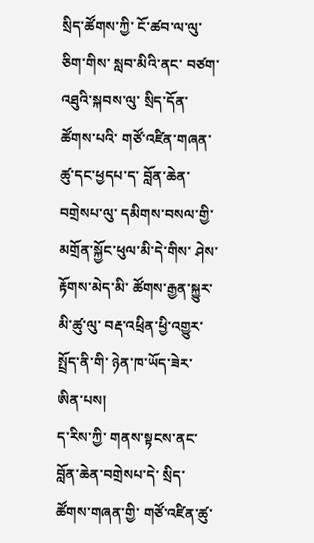སྲིད་ཚོགས་ཀྱི་ ངོ་ཚབ་ལ་ལུ་ཅིག་གིས་ སླབ་མིའི་ནང་ བཙག་འཐུའི་སྐབས་ལུ་ སྲིད་དོན་ཚོགས་པའི་ གཙོ་འཛིན་གཞན་ཚུ་དང་ཕྱདཔ་ད་ བློན་ཆེན་བགྲེསཔ་ལུ་ དམིགས་བསལ་གྱི་ མགྲོན་སྐྱོང་ཕུལ་མི་དེ་གིས་ ཤེས་རྟོགས་མེད་མི་ ཚོགས་རྒྱན་སྐྱུར་མི་ཚུ་ལུ་ བརྡ་འཕྲིན་ཕྱི་འགྱུར་སྤྲོད་ནི་གི་ ཉེན་ཁ་ཡོད་ཟེར་ཨིན་པས།
ད་རིས་ཀྱི་ གནས་སྟངས་ནང་ བློན་ཆེན་བགྲེསཔ་དེ་ སྲིད་ཚོགས་གཞན་གྱི་ གཙོ་འཛིན་ཚུ་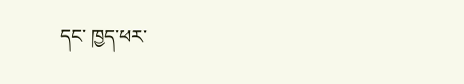དང་ ཁྱད་ཕར་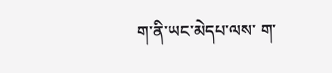ག་ནི་ཡང་མེདཔ་ལས་ ག་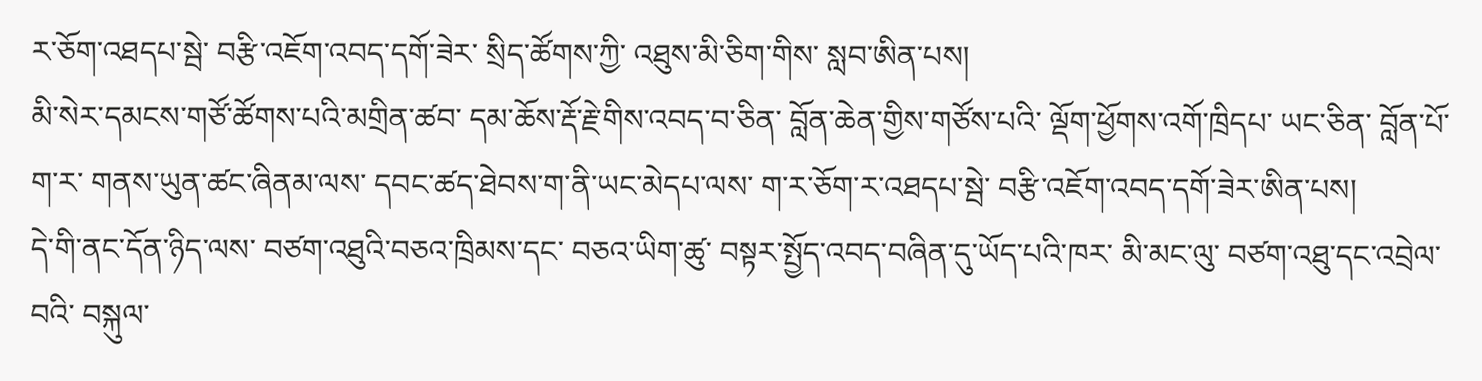ར་ཅོག་འཐདཔ་སྦེ་ བརྩི་འཇོག་འབད་དགོ་ཟེར་ སྲིད་ཚོགས་ཀྱི་ འཐུས་མི་ཅིག་གིས་ སླབ་ཨིན་པས།
མི་སེར་དམངས་གཙོ་ཚོགས་པའི་མགྲིན་ཚབ་ དམ་ཆོས་རྡོ་རྗེ་གིས་འབད་བ་ཅིན་ བློན་ཆེན་གྱིས་གཙོས་པའི་ ལྡོག་ཕྱོགས་འགོ་ཁྲིདཔ་ ཡང་ཅིན་ བློན་པོ་ག་ར་ གནས་ཡུན་ཚང་ཞིནམ་ལས་ དབང་ཚད་ཐེབས་ག་ནི་ཡང་མེདཔ་ལས་ ག་ར་ཅོག་ར་འཐདཔ་སྦེ་ བརྩི་འཇོག་འབད་དགོ་ཟེར་ཨིན་པས།
དེ་གི་ནང་དོན་ཉིད་ལས་ བཙག་འཐུའི་བཅའ་ཁྲིམས་དང་ བཅའ་ཡིག་ཚུ་ བསྟར་སྤྱོད་འབད་བཞིན་དུ་ཡོད་པའི་ཁར་ མི་མང་ལུ་ བཙག་འཐུ་དང་འབྲེལ་བའི་ བསྐུལ་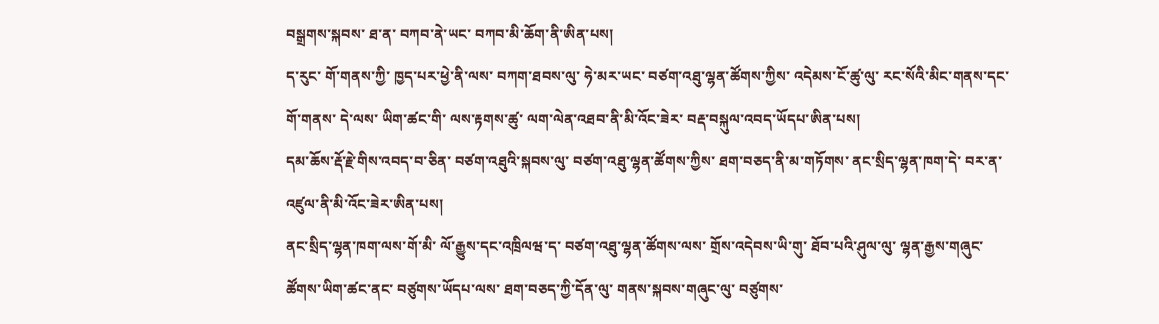བསྒྲགས་སྐབས་ ཐ་ན་ བཀབ་ནེ་ཡང་ བཀབ་མི་ཆོག་ནི་ཨིན་པས།
ད་རུང་ གོ་གནས་ཀྱི་ ཁྱད་པར་ཕྱེ་ནི་ལས་ བཀག་ཐབས་ལུ་ ཧེ་མར་ཡང་ བཙག་འཐུ་ལྷན་ཚོགས་ཀྱིས་ འདེམས་ངོ་ཚུ་ལུ་ རང་སོའི་མིང་གནས་དང་ གོ་གནས་ དེ་ལས་ ཡིག་ཚང་གི་ ལས་རྟགས་ཚུ་ ལག་ལེན་འཐབ་ནི་མི་འོང་ཟེར་ བརྡ་བསྐུལ་འབད་ཡོདཔ་ཨིན་པས།
དམ་ཆོས་རྡོ་རྗེ་གིས་འབད་བ་ཅིན་ བཙག་འཐུའི་སྐབས་ལུ་ བཙག་འཐུ་ལྷན་ཚོགས་ཀྱིས་ ཐག་བཅད་ནི་མ་གཏོགས་ ནང་སྲིད་ལྷན་ཁག་དེ་ བར་ན་འཛུལ་ནི་མི་འོང་ཟེར་ཨིན་པས།
ནང་སྲིད་ལྷན་ཁག་ལས་གོ་མི་ ལོ་རྒྱུས་དང་འཁྲིལཝ་ད་ བཙག་འཐུ་ལྷན་ཚོགས་ལས་ གྲོས་འདེབས་ཡི་གུ་ ཐོབ་པའི་ཤུལ་ལུ་ ལྷན་རྒྱས་གཞུང་ཚོགས་ཡིག་ཚང་ནང་ བཙུགས་ཡོདཔ་ལས་ ཐག་བཅད་ཀྱི་དོན་ལུ་ གནས་སྐབས་གཞུང་ལུ་ བཙུགས་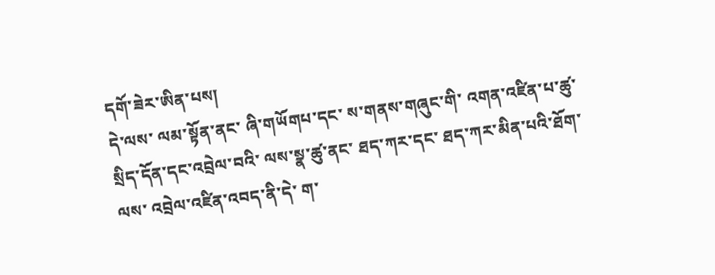དགོ་ཟེར་ཨིན་པས།
དེ་ལས་ ལམ་སྟོན་ནང་ ཞི་གཡོགཔ་དང་ ས་གནས་གཞུང་གི་ འགན་འཛིན་པ་ཚུ་ སྲིད་དོན་དང་འབྲེལ་བའི་ ལས་སྣ་ཚུ་ནང་ ཐད་ཀར་དང་ ཐད་ཀར་མིན་པའི་ཐོག་ལས་ འབྲེལ་འཛིན་འབད་ནི་དེ་ ག་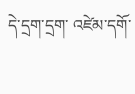དེ་དྲག་དྲག་ འཛེམ་དགོ་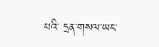པའི་ དྲན་གསལ་ཡང་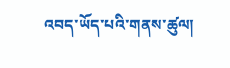འབད་ཡོད་པའི་གནས་ཚུལ།